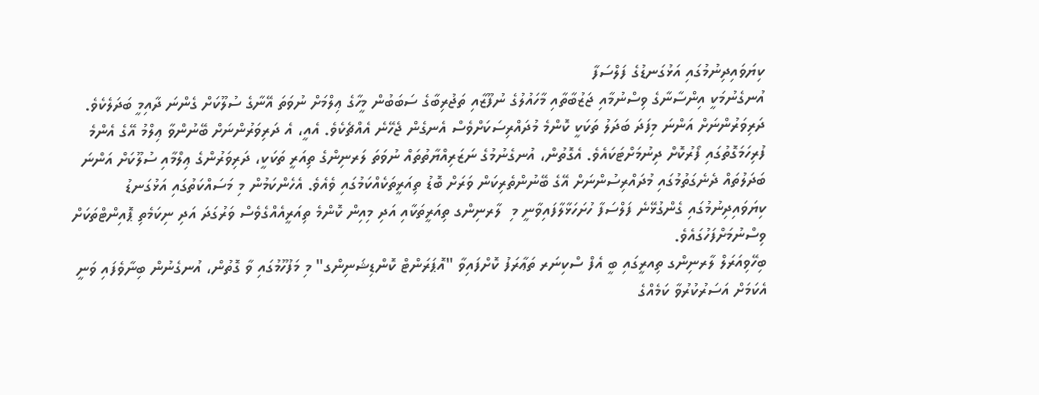ކިޔަވައިދިނުމުގައި އަޅުގަނޑުގެ ފަލްސަފާ
އުނގެނުމަކީ އިންސާނާގެ ވިސްނުމާއި ޖަޒުބާތާއި މާހައުލުގެ ނުފޫޒާއި ތަޖުރިބާގެ ސަބަބުން މީހާގެ ޢިލްމަށް ނުވަތަ އޭނާގެ ސުލޫކަށް ގެންނަ ދާއިމީ ބަދަލެކެވެ. ދަރިވަރުންނަށް އަންނަ މިފަދަ ބަދަލު ތަކަކީ ކޮންމެ މުދައްރިސަކަށްވެސް އެނގެން ޖެހޭނެ އެއްޗެކެވެ. އެއީ، އެ ދަރިވަރުންނަށް ބޭނުންވާ ޢިލްމު އޭގެ އެންމެ ފުރިހަމަގޮތުގައި ފޯރުކޮށް ދިނުމަށްޓަކައެވެ. އެގޮތުން، އުނގެނުމުގެ ނަޒަރިއްޔާތުތައް ނުވަތަ ލަރނިންގެ ތިއަރީ ތަކަކީ، ދަރިވަރުންގެ ޢިލްމާއި ސުލޫކަށް އަންނަ ބަދަލުތައް ދެނެގަތުމުގައި މުދައްރިސުންނަށް އޭގެ ބޭނުންތެރިކަން ވަރަށް ބޮޑު ތިއަރީތަކެއްކަމުގައި ވެއެވެ. އެހެންކަމުން މި މަސައްކަތުގައި އަޅުގަނޑު ކިޔަވައިދިނުމުގައި ގެންގުޅޭނެ ފަލްސަފާ ހުށަހަޅާލާފައިވާނީ މި  ލާރނިންގ ތިއަރީތަކާއި އަދި މިއިން ކޮންމެ ތިއަރީއެއްގެވެސް ވަރުގަދަ އަދި ނިކަމެތި ޕޮއިންޓްތަކަށް ވިސްނުމަށްފަހުގައެވެ.
ބިހޭވިއަރަލް ލާރނިންގ ތިއރީގައި ބީ އެފް ސްކިނަރ ތަޢާރަފު ކޮށްފައިވާ "އޮޕަރަންޓް ކޮންޑިޝަނިންގ" މި މަފުހޫމުގައި ވާ ގޮތުން، އުނގެނުން ބިނާވެފައި ވަނީ އެކަމަށް އަސަރުކުރުވާ ކަމެއްގެ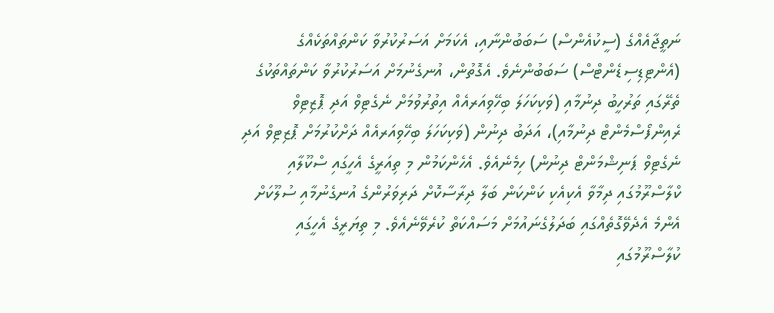ނަތީޖާއެއްގެ (ސީކުއެންސް) ސަބަބުންނާއި، އެކަމަށް އަސަރުކުރުވާ ކަންތައްތަކެއްގެ (އެންޓިޑިސިޑެންޓްސް) ސަބަބުންނެވެ. އެގޮތުން، އުނގެނުމަށް އަސަރުކުރުވާ ކަންތައްތަކުގެ ތެރޭގައި ތަރުހީބު ދިނުމާއި (ވަކިކަހަލަ ބިހޭވިއަރއެއް އިތުރުވުމަށް ނެގެޓިވް އަދި ޕޮޒިޓިވް ރެއިންފޯސްމެންޓް ދިނުމާއި)، އަދަބު ދިނުން (ވަކިކަހަލަ ބިހޭވިއަރއެއް ދަށްކުރުމަށް ޕޮޒިޓިވް އަދި ނެގެޓިވް ޕަނިޝްމަންޓް ދިނުން) ހިމެނެއެވެ. އެހެންކަމުން މި ތިއަރީގެ އެހީގައި ސްކޫލާއި ކްލާސްރޫމުގައި ދިމާވާ އެކިއެކި ކަންކަން ބަލާ ދިރާސާކޮށް ދަރިވަރުންގެ އުނގެނުމާއި ސުލޫކަށް އެންމެ އެދެވޭގޮތެއްގައި ބަދަލުގެނައުމަށް މަސައްކަތް ކުރެވޭނެއެވެ. މި ތިޔަރީގެ އެހީގައި ކުލާސްރޫމުގައި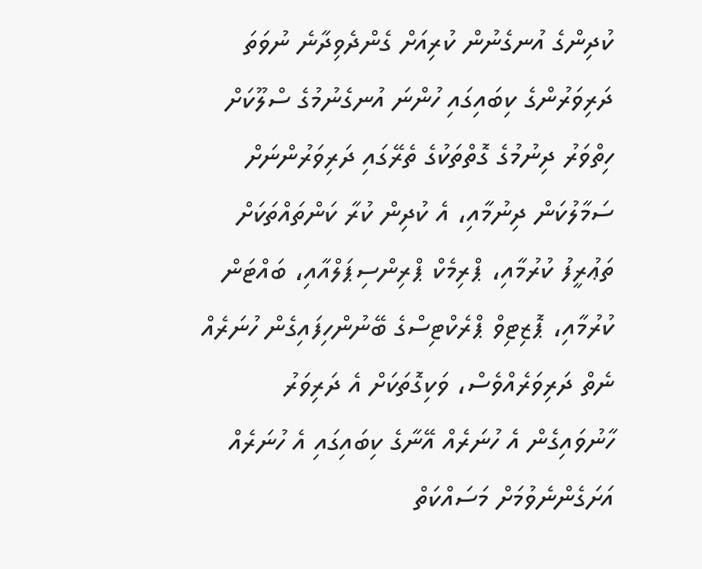ކުދިންގެ އުނގެނުން ކުރިއަށް ގެންދެވިދާނެ ނުވަތަ ދަރިވަރުންގެ ކިބައިގައި ހުންނަ އުނގެނުމުގެ ސްލޫކަށް ހިތްވަރު ދިނުމުގެ ގޮތްތަކުގެ ތެރޭގައި ދަރިވަރުންނަށް ސަމާލުކަން ދިނުމާއި، އެ ކުދިން ކުރާ ކަންތައްތަކަށް ތަޢުރީފު ކުރުމާއި، ޕްރިމެކް ޕްރިންސިޕަލްއާއި، ބައްޓަން ކުރުމާއި، ޕޮޒިޓިވް ޕްރެކްޓިސްގެ ބޭނުންހިފައިގެން ހުނަރެއް ނެތް ދަރިވަރެއްވެސް، ވަކިގޮތަކަށް އެ ދަރިވަރު ހާނުވައިގެން އެ ހުނަރެއް އޭނާގެ ކިބައިގައި އެ ހުނަރެއް އަށަގެންނެވުމަށް މަސައްކަތް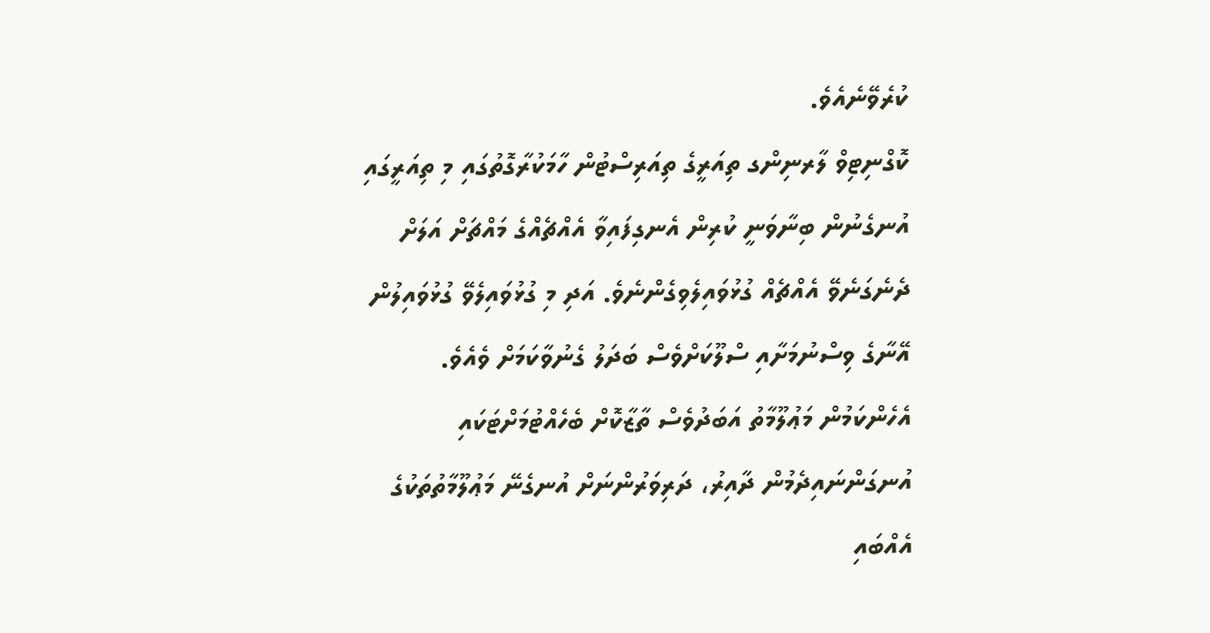ކުރެވޭނެއެވެ.
ކޮގްނިޓިވް ލާރނިންގ ތިއަރީގެ ތިއަރިސްޓުން ހާމަކުރާގޮތުގައި މި ތިއަރީގައި އުނގެނުން ބިނާވަނީ ކުރިން އެނގިފައިވާ އެއްޗެއްގެ މައްޗަށް އަލަށް ދެނެގަނެވޭ އެއްޗެއް ގުޅުވައިލެވިގެންނެވެ. އަދި މި ގުޅުވައިލެވޭ ގުޅުވައިލުން އޭނާގެ ވިސްނުމަށާއި ސްލޫކަށްވެސް ބަދަލު ގެނުވާކަމަށް ވެއެވެ. އެހެންކަމުން މަޢުލޫމާތު އަބަދުވެސް ތާޒާކޮށް ބެހެއްޓުމަށްޓަކައި އުނގަންނައިދެމުން ދާއިރު، ދަރިވަރުންނަށް އުނގެނޭ މަޢުލޫމާތުތަކުގެ އެއްބައި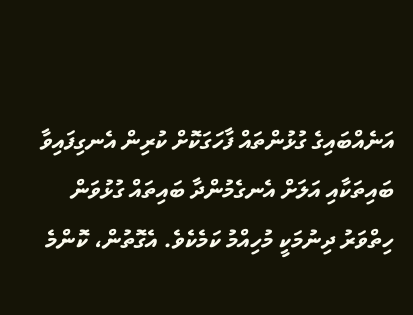އަނެއްބައިގެ ގުޅުންތައް ފާހަގަކޮށް ކުރިން އެނގިފައިވާ ބައިތަކާއި އަލަށް އެނގެމުންދާ ބައިތައް ގުޅުވަން ހިތްވަރު ދިނުމަކީ މުހިއްމު ކަމެކެވެ. އެގޮތުން، ކޮންމެ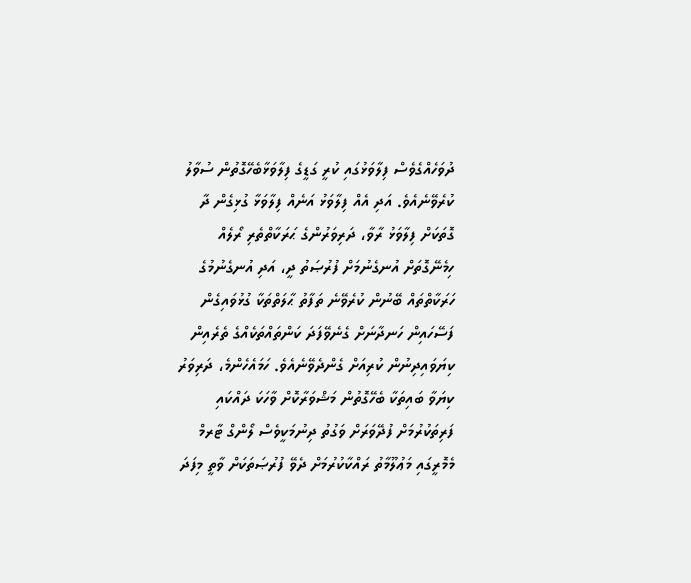ދުވަހެއްގެވެސް ފިލާވަޅުގައި ކުރީ ގަޑީގެ ފިލާވަޅާބެހޭގޮތުން ސުވާލު ކުރެވޭނެއެވެ. އަދި އެއް ފިލާވަޅު އަނެއް ފިލާވަޅާ ގުޅިގެން ދާ ގޮތަކަށް ފިލާވަޅު ރާވާ، ދަރިވަރުންގެ ޙަރަކާތްތެރި ރޯލެއް ހިމެނޭގޮތަށް އުނގެނުމަށް ފުރުޞަތު ދީ، އަދި އުނގެނުމުގެ ހަރަކާތްތައް ބޭނުން ކުރެވޭނެ ތަފާތު ޙާލަތްތަކާ ގުޅުވައިގެން ފަސޭހައިން ހަނދާނަށް ގެނެވޭފަދަ ކަންތައްތަކެއްގެ ތެރެއިން ކިޔަވައިދިނުން ކުރިއަށް ގެންދެވޭނެއެވެ. ހަމައެހެންމެ، ދަރިވަރު ކިޔަވާ ބައިތަކާ ބެހޭގޮތުން މަޝްވަރާކޮށް ވާހަކަ ދައްކައި ފަރިތަކުރުމަށް ފުދޭވަރަށް ވަގުތު ދިނުމަކީވެސް ލޯންގް ޓާރމް މެމޮރީގައި މަޢުލޫމާތު ރައްކާކުރުމަށް ދެވޭ ފުރުޞަތަކަށް ވާތީ މިފަދަ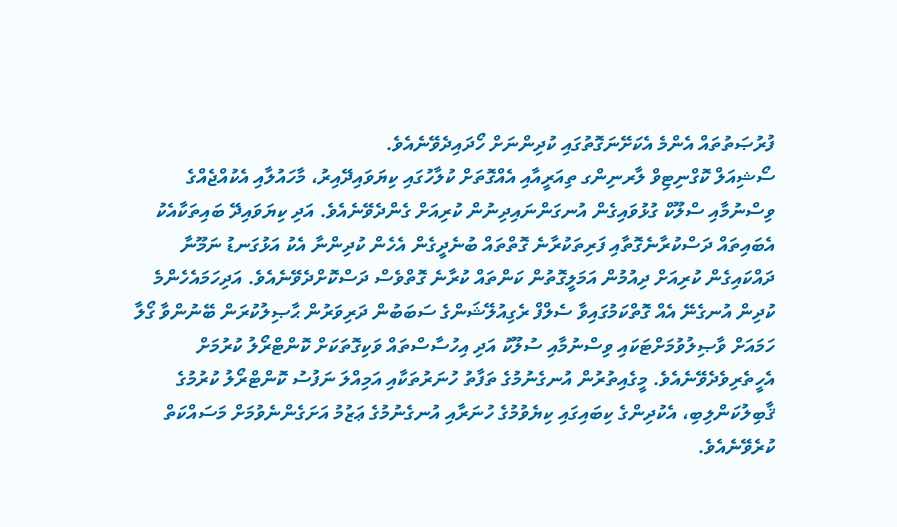ފުރުޞަތުތައް އެންމެ އެކަށޭނަގޮތުގައި ކުދިންނަށް ހޯދައިދެވޭނެއެވެ.
ސޯޝިއަލް ކޮގްނިޓިވް ލާރނިންގ ތިއަރީއާއި އެއްގޮތަށް ކުލާހުގައި ކިޔަވައިދޭއިރު، މާހައުލާއި އެކުއްޖެއްގެ ވިސްނުމާއި ސްލޫކް ގުޅުވައިގެން އުނގަންނައިދިނުން ކުރިއަށް ގެންދެވޭނެއެވެ. އަދި ކިޔަވައިދޭ ބައިތަކާއެކު އެބައިތައް ދަސްކުރާނެގޮތާއި ފަރިތަކުރާނެ ގޮތްތައް ބުނެދީގެން އެހެން ކުދިންނާ އެކު އަޅުގަނޑު ނަމޫނާ ދައްކައިގެން ކުރިއަށް ދިއުމުން އަމަލީގޮތުން ކަންތައް ކުރާނެ ގޮތްވެސް ދަސްކޮށްދެވޭނެއެވެ. އަދިހަމައެހެންމެ ކުދިން އުނގެނޭ އެއް ގޮތްކަމުގައިވާ ސެލްފް ރެގިއުލޭޝަންގެ ސަބަބުން ދަރިވަރުން ޙާޞިލުކުރަން ބޭނުންވާ ގޯލާ ހަމައަށް ވާޞިލުވުމަށްޓަކައި ވިސްނުމާއި ސުލޫކު އަދި އިހުސާސްތައް ވަކިގޮތަކަށް ކޮންޓްރޯލު ކުރުމަށް އެހީތެރިވެދެވޭނެއެވެ. މީގެއިތުރުން އުނގެނުމުގެ ތަފާތު ހުނަރުތަކާއި އަމިއްލަ ނަފުސު ކޮންޓްރޯލު ކުރުމުގެ ޤާބިލުކަންލިބި، އެކުދިންގެ ކިބައިގައި ކިޔެވުމުގެ ހުނަރާއި އުނގެނުމުގެ ޢަޒުމު އަށަގެންނެވުމަށް މަސައްކަތް ކުރެވޭނެއެވެ.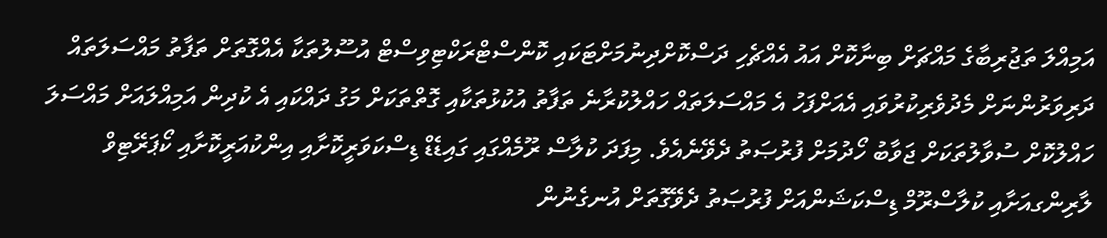އަމިއްލަ ތަޖުރިބާގެ މައްޗަށް ބިނާކޮށް އައު އެއްޗެހި ދަސްކޮށްދިނުމަށްޓަކައި ކޮންސްޓްރަކްޓިވިސްޓް އުސޫލުތަކާ އެއްގޮތަށް ތަފާތު މައްސަލަތައް ދަރިވަރުންނަށް މެދުވެރިކުރުވައި އެއަށްފަހު އެ މައްސަލަތައް ހައްލުކުރާނެ ތަފާތު އުކުޅުތަކާއި ގޮތްތަކަށް މަގު ދައްކައި އެ ކުދިން އަމިއްލައަށް މައްސަލަ ހައްލުކޮށް ސުވާލުތަކަށް ޖަވާބު ހޯދުމަށް ފުރުޞަތު ދެވޭނެއެވެ. މިފަދަ ކުލާސް ރޫމެއްގައި ގައިޑެޑް ޑިސްކަވަރީކޮށާއި އިންކުއަރީކޮށާއި ކޯޕަރޭޓިވް ލާރިންގއަށާއި ކުލާސްރޫމް ޑިސްކަޝަންއަށް ފުރުޞަތު ދެވޭގޮތަށް އުނގެނުން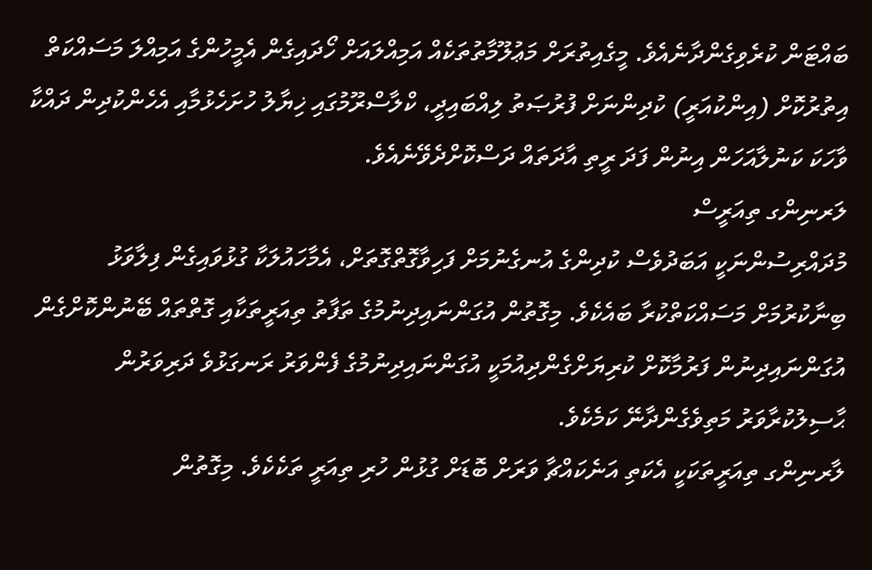ބައްޓަން ކުރެވިގެންދާނެއެވެ. މީގެއިތުރަށް މަޢުލޫމާތުތަކެއް އަމިއްލައަށް ހޯދައިގެން އެމީހުންގެ އަމިއްލަ މަސައްކަތް އިތުރުކޮށް (އިންކުއަރީ) ކުދިންނަށް ފުރުޞަތު ލިއްބައިދީ، ކްލާސްރޫމުގައި ޚިޔާލު ހުށަހެޅުމާއި އެހެންކުދިން ދައްކާ ވާހަކަ ކަނުލާއަހަން އިނުން ފަދަ ރީތި އާދަތައް ދަސްކޮށްދެވޭނެއެވެ.
ލަރނިންގ ތިއަރީސް
މުދައްރިސުންނަކީ އަބަދުވެސް ކުދިންގެ އުނގެނުމަށް ފަހިވާގޮތްގޮތަށް، އެމާހައުލަކާ ގުޅުވައިގެން ފިލާވަޅު ބިނާކުރުމަށް މަސައްކަތްކުރާ ބައެކެވެ. މިގޮތުން އުގަންނައިދިނުމުގެ ތަފާތު ތިއަރީތަކާއި ގޮތްތައް ބޭނުންކޮށްގެން އުގަންނައިދިނުން ފަރުމާކޮށް ކުރިޔަށްގެންދިއުމަކީ އުގަންނައިދިނުމުގެ ފެންވަރު ރަނގަޅުވެ ދަރިވަރުން ޙާސިލުކުރާވަރު މަތިވެގެންދާނޭ ކަމެކެވެ.
ލާރނިންގ ތިއަރީތަކަކީ އެކަތި އަނެކައްޗާ ވަރަށް ބޮޑަށް ގުޅުން ހުރި ތިއަރީ ތަކެކެވެ. މިގޮތުން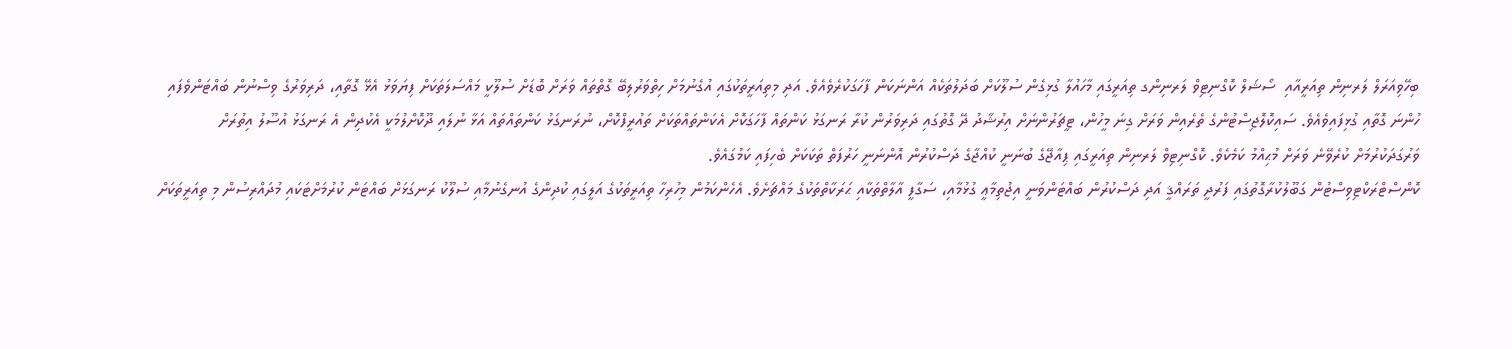ބިހޭވިއަރަލް ލަރނިން ތިއަރީއާއި  ސޯޝަލް ކޮގްނިޓިވް ލަރނިންގ ތިއަރީގައި މާހައުލާ ގުޅިގެން ސުލޫކަށް ބަދަލުތަކެއް އަންނަކަން ފާހަގަކުރެވެއެވެ. އަދި މިތިއަރީތަކުގައި އުގެނުމަށް ހިތްވަރުލިބޭ ގޮތްތައް ވަރަށް ބޮޑަށް ސުލޫކީ މައްސަލަތަކަށް ފިޔަވަޅު އެޅޭ ގޮތާއި، ދަރިވަރުގެ ވިސްނުން ބައްޓަންވެފައި ހުންނަ ގޮތާއި ގުޅިފައިވެއެވެ. ސައިކޮލޮޖިސްޓުންގެ ތެރެއިން ވަރަށް ގިނަ މީހުން، ޓީޗަރުންނަށް އިރުޝާދު ދޭ ގޮތުގައި ދަރިވަރުން ކުރާ ރަނގަޅު ކަންތައް ފާހަގަކޮށް އެކަންތައްތަކަށް ތައުރީފްކޮށް، ނުރަނގަޅު ކަންތައްތައް އަޅާ ނުލައި ދޫކޮށްލުމަކީ އެކުދިން އެ ރަނގަޅު އުސޫލު އިތުރަށް ވަރުގަދަކުރުމަށް ކުރެވޭނެ ވަރަށް މުޙިއްމު ކަމެކެވެ. ކޮގްނިޓިވް ލަރނިން ތިއަރީގައި ޕިއާޖޭގެ ބުނަނީ ކުއްޖާގެ ދަސްކުރުން އޮންނަނީ ހަރުފަތް ތަކަކަށް ބެހިފައި ކަމުގައެވެ.
ކޮންސްޓްރަކްޓިވިސްޓުން ގަބޫލުކުރާގޮތުގައި ފަރުދީ ތަރައްޤީ އަދި ދަސްކުރުން ބައްޓަންވަނީ އިޖުތިމާޢީ ގުޅުމާއި، ސަގާފީ އާލާތްތަކާއި ޙަރަކާތްތަކުގެ މައްޗަށެވެ. އެހެންކަމުން މިހުރިހާ ތިއަރީތަކުގެ އަލީގައި ކުދިންގެ އުނގެނުމާއި ސުލޫކު ރަނގަޅަށް ބައްޓަން ކުރުމަށްޓަކައި މުދައްރިސުން މި ތިއަރީތަކަށް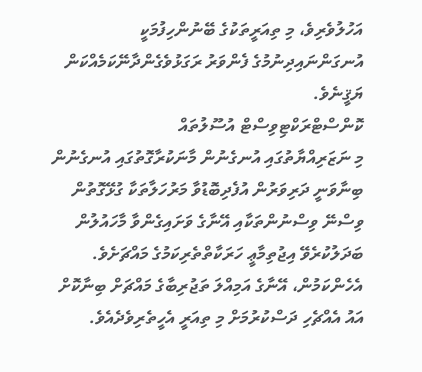އަހުލުވެރިވެ، މި ތިއަރީތަކުގެ ބޭނުންހިފުމަކީ އުނގަންނައިދިނުމުގެ ފެންވަރު ރަގަޅުވެގެންދާނޭކަމެއްކަން ޔަޤީނެވެ.
ކޮންސްޓްރަކްޓިވިސްޓް އުސޫލުތައް
މި ނަޒަރިއްޔާތުގައި އުނގެނުން މާނަކުރާގޮތުގައި އުނގެނުން ބިނާވަނީ ދަރިވަރުން އުފެދިބޮޑުވާ މަރުހަލާތަކާ ގުޅޭގޮތުން ވިސްނޭ ވިސްނުންތަކާއި އޭނާގެ ވަށައިގެންވާ މާހައުލުން ބަދަލުކުރެވޭ އިޖުތިމާޢީ ހަރަކާތްތެރިކަމުގެ މައްޗަށެވެ. އެހެންކަމުން، އޭނާގެ އަމިއްލަ ތަޖުރިބާގެ މައްޗަށް ބިނާކޮށް އައު އެއްޗެހި ދަސްކުރުމަށް މި ތިއަރީ އެހީތެރިވެދެއެވެ.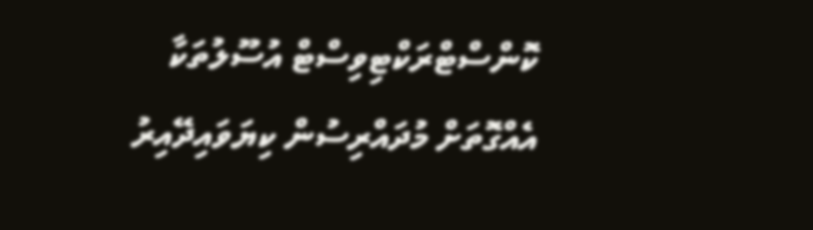ކޮންސްޓްރަކްޓިވިސްޓް އުސޫލުތަކާ އެއްގޮތަށް މުދައްރިސުން ކިޔަވައިދޭއިރު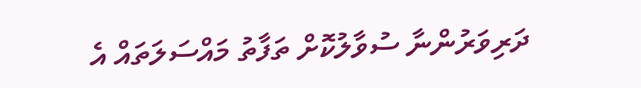ދަރިވަރުންނާ ސުވާލުކޮށް ތަފާތު މައްސަލަތައް އެ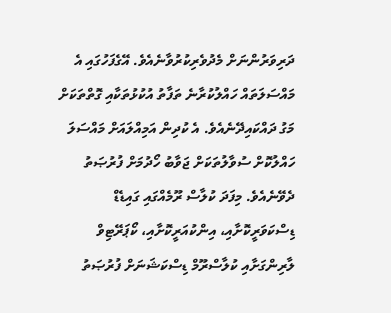ދަރިވަރުންނަށް މެދުވެރިކުރުވާނެއެވެ. އޭގެފަހުގައި އެ މައްސަލަތައް ހައްލުކުރާނެ ތަފާތު އުކުޅުތަކާއި ގޮތްތަކަށް މަގު ދައްކައިދޭނެއެވެ. އެ ކުދިން އަމިއްލައަށް މައްސަލަ ހައްލުކޮށް ސުވާލުތަކަށް ޖަވާބު ހޯދުމަށް ފުރުޞަތު ދެވޭނެއެވެ. މިފަދަ ކުލާސް ރޫމެއްގައި ގައިޑެޑް ޑިސްކަވަރީކޮށާއި، އިންކުއަރީކޮށާއި، ކޯޕަރޭޓިވް ލާރިންގަށާއި ކުލާސްރޫމް ޑިސްކަޝަނަށް ފުރުޞަތު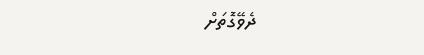ދެވޭގޮތަށް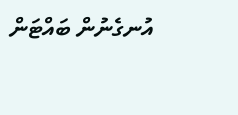އުނގެނުން ބައްޓަން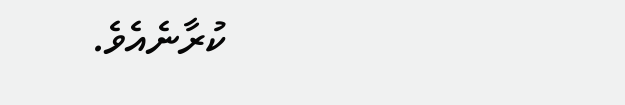ކުރާނެއެވެ.